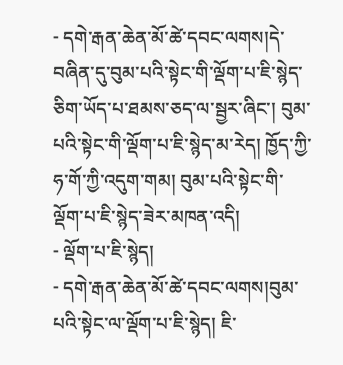- དགེ་རྒན་ཆེན་མོ་ཚེ་དབང་ལགས།དེ་བཞིན་དུ་བུམ་པའི་སྟེང་གི་ལྡོག་པ་ཇི་སྙེད་ཅིག་ཡོད་པ་ཐམས་ཅད་ལ་སྦྱར་ཞིང་། བུམ་པའི་སྟེང་གི་ལྡོག་པ་ཇི་སྙེད་མ་རེད། ཁྱོད་ཀྱི་ཧ་གོ་ཀྱི་འདུག་གམ། བུམ་པའི་སྟེང་གི་ལྡོག་པ་ཇི་སྙེད་ཟེར་མཁན་འདི།
- ལྡོག་པ་ཇི་སྙེད།
- དགེ་རྒན་ཆེན་མོ་ཚེ་དབང་ལགས།བུམ་པའི་སྟེང་ལ་ལྡོག་པ་ཇི་སྙེད། ཇི་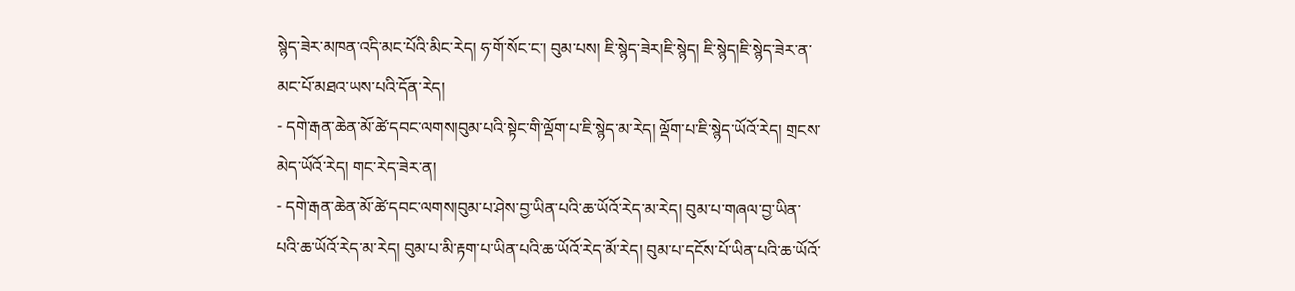སྙེད་ཟེར་མཁན་འདི་མང་པོའི་མིང་རེད། ཧ་གོ་སོང་ང་། བུམ་པས། ཇི་སྙེད་ཟེར།ཇི་སྙེད། ཇི་སྙེད།ཇི་སྙེད་ཟེར་ན་མང་པོ་མཐའ་ཡས་པའི་དོན་རེད།
- དགེ་རྒན་ཆེན་མོ་ཚེ་དབང་ལགས།བུམ་པའི་སྟེང་གི་ལྡོག་པ་ཇི་སྙེད་མ་རེད། ལྡོག་པ་ཇི་སྙེད་ཡོའོ་རེད། གྲངས་མེད་ཡོའོ་རེད། གང་རེད་ཟེར་ན།
- དགེ་རྒན་ཆེན་མོ་ཚེ་དབང་ལགས།བུམ་པ་ཤེས་བྱ་ཡིན་པའི་ཆ་ཡོའོ་རེད་མ་རེད། བུམ་པ་གཞལ་བྱ་ཡིན་པའི་ཆ་ཡོའོ་རེད་མ་རེད། བུམ་པ་མི་རྟག་པ་ཡིན་པའི་ཆ་ཡོའོ་རེད་མོ་རེད། བུམ་པ་དངོས་པོ་ཡིན་པའི་ཆ་ཡོའོ་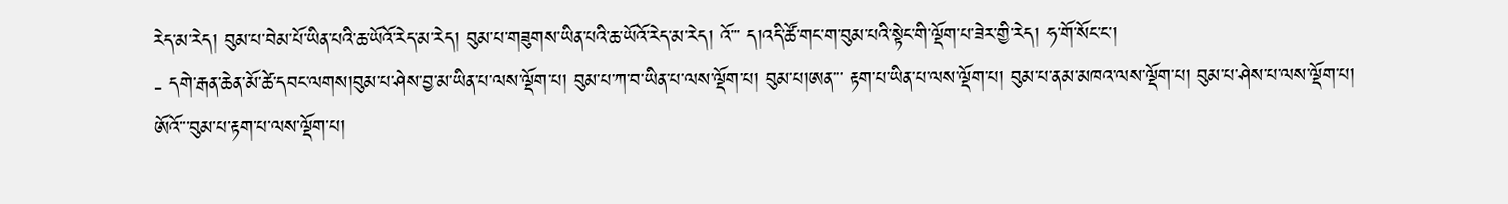རེད་མ་རེད། བུམ་པ་བེམ་པོ་ཡིན་པའི་ཆ་ཡོའོ་རེད་མ་རེད། བུམ་པ་གཟུགས་ཡིན་པའི་ཆ་ཡོའོ་རེད་མ་རེད། འོ་་་ ད།འདི་ཚོ་གང་ག་བུམ་པའི་སྟེང་གི་ལྡོག་པ་ཟེར་གྱི་རེད། ཧ་གོ་སོང་ང་།
- དགེ་རྒན་ཆེན་མོ་ཚེ་དབང་ལགས།བུམ་པ་ཤེས་བྱ་མ་ཡིན་པ་ལས་ལྡོག་པ། བུམ་པ་ཀ་བ་ཡིན་པ་ལས་ལྡོག་པ། བུམ་པ།ཨན་་་ རྟག་པ་ཡིན་པ་ལས་ལྡོག་པ། བུམ་པ་ནམ་མཁའ་ལས་ལྡོག་པ། བུམ་པ་ཤེས་པ་ལས་ལྡོག་པ། ཨོའོ་་་བུམ་པ་རྟག་པ་ལས་ལྡོག་པ།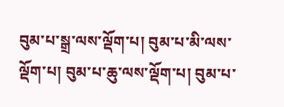བུམ་པ་སྒྲ་ལས་ལྡོག་པ། བུམ་པ་མི་ལས་ལྡོག་པ། བུམ་པ་ཆུ་ལས་ལྡོག་པ། བུམ་པ་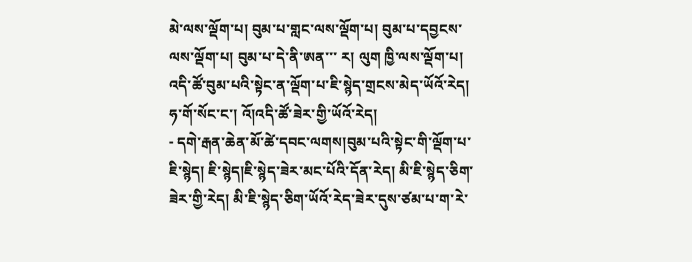མེ་ལས་ལྡོག་པ། བུམ་པ་གླང་ལས་ལྡོག་པ། བུམ་པ་དབྱངས་ལས་ལྡོག་པ། བུམ་པ་དེ་ནི་ཨན་་་ ར། ལུག ཁྱི་ལས་ལྡོག་པ། འདི་ཚོ་བུམ་པའི་སྟེང་ན་ལྡོག་པ་ཇི་སྙེད་གྲངས་མེད་ཡོའོ་རེད། ཧ་གོ་སོང་ང་། འོ།འདི་ཚོ་ཟེར་གྱི་ཡོའོ་རེད།
- དགེ་རྒན་ཆེན་མོ་ཚེ་དབང་ལགས།བུམ་པའི་སྟེང་གི་ལྡོག་པ་ཇི་སྙེད། ཇི་སྙེད།ཇི་སྙེད་ཟེར་མང་པོའི་དོན་རེད། མི་ཇི་སྙེད་ཅིག་ཟེར་གྱི་རེད། མི་ཇི་སྙེད་ཅིག་ཡོའོ་རེད་ཟེར་དུས་ཙམ་པ་ག་རེ་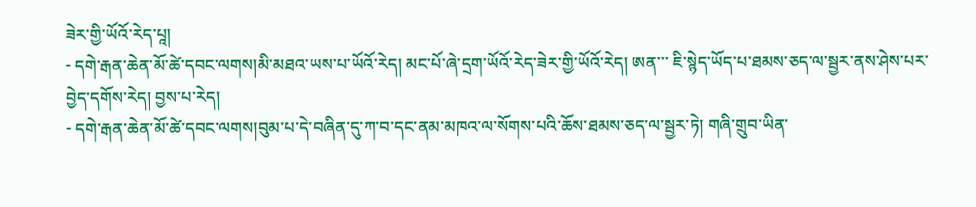ཟེར་གྱི་ཡོའོ་རེད་པཱ།
- དགེ་རྒན་ཆེན་མོ་ཚེ་དབང་ལགས།མི་མཐའ་ཡས་པ་ཡོའོ་རེད། མང་པོ་ཞེ་དྲག་ཡོའོ་རེད་ཟེར་གྱི་ཡོའོ་རེད། ཨན་་་ ཇི་སྙེད་ཡོད་པ་ཐམས་ཅད་ལ་སྦྱར་ནས་ཤེས་པར་བྱེད་དགོས་རེད། བྱས་པ་རེད།
- དགེ་རྒན་ཆེན་མོ་ཚེ་དབང་ལགས།བུམ་པ་དེ་བཞིན་དུ་ཀ་བ་དང་ནམ་མཁའ་ལ་སོགས་པའི་ཆོས་ཐམས་ཅད་ལ་སྦྱར་ཏེ། གཞི་གྲུབ་ཡིན་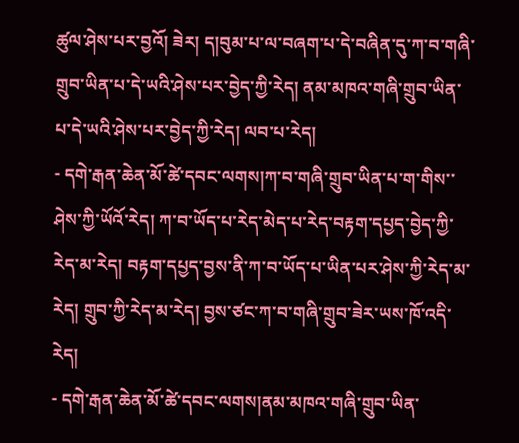ཚུལ་ཤེས་པར་བྱའོ། ཟེར། ད།བུམ་པ་ལ་བཞག་པ་དེ་བཞིན་དུ་ཀ་བ་གཞི་གྲུབ་ཡིན་པ་དེ་ཡའི་ཤེས་པར་བྱེད་ཀྱི་རེད། ནམ་མཁའ་གཞི་གྲུབ་ཡིན་པ་དེ་ཡའི་ཤེས་པར་བྱེད་ཀྱི་རེད། ལབ་པ་རེད།
- དགེ་རྒན་ཆེན་མོ་ཚེ་དབང་ལགས།ཀ་བ་གཞི་གྲུབ་ཡིན་པ་ག་གིས་་ཤེས་ཀྱི་ཡོའོ་རེད། ཀ་བ་ཡོད་པ་རེད་མེད་པ་རེད་བརྟག་དཔྱད་བྱེད་ཀྱི་རེད་མ་རེད། བརྟག་དཔྱད་བྱས་ནི་ཀ་བ་ཡོད་པ་ཡིན་པར་ཤེས་ཀྱི་རེད་མ་རེད། གྲུབ་ཀྱི་རེད་མ་རེད། བྱས་ཙང་ཀ་བ་གཞི་གྲུབ་ཟེར་ཡས་ཁོ་འདི་རེད།
- དགེ་རྒན་ཆེན་མོ་ཚེ་དབང་ལགས།ནམ་མཁའ་གཞི་གྲུབ་ཡིན་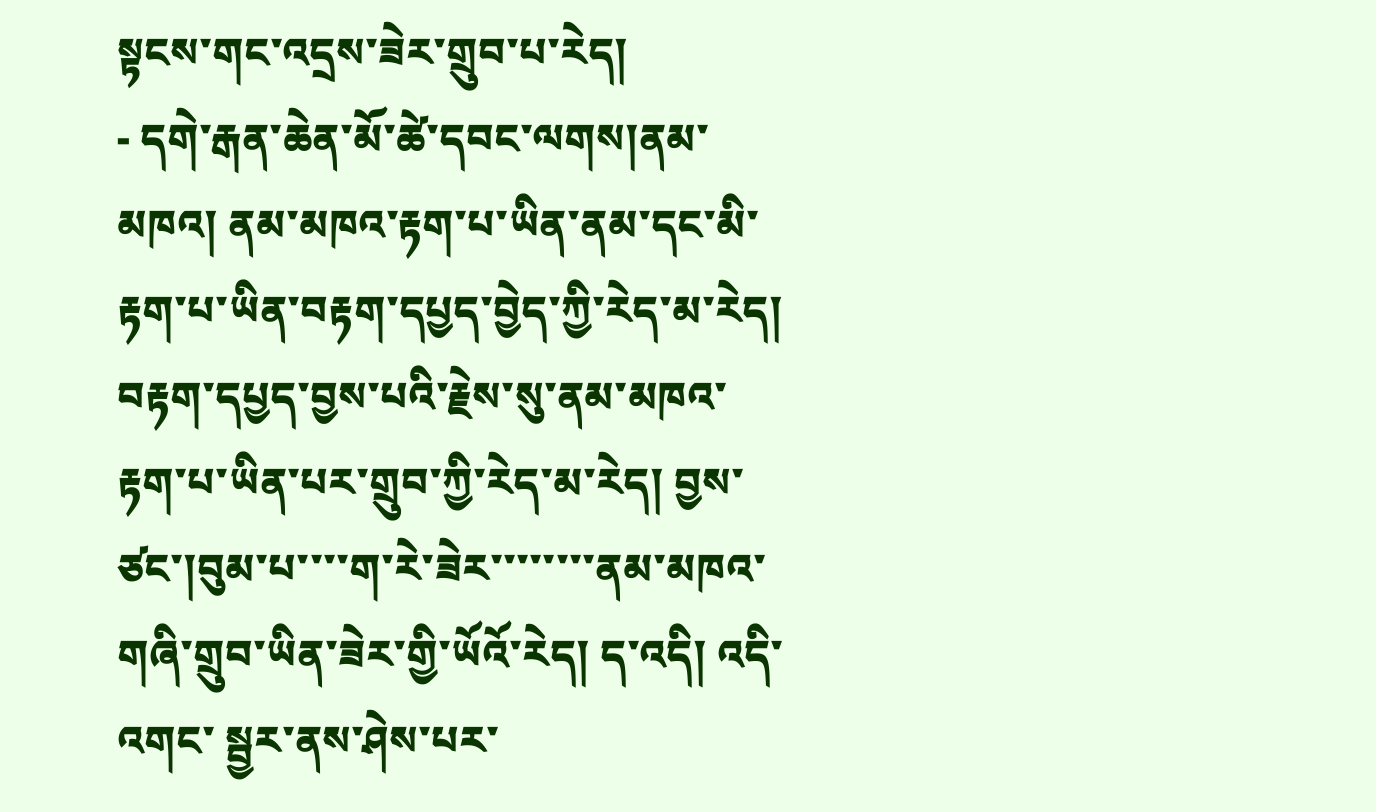སྟངས་གང་འདྲས་ཟེར་གྲུབ་པ་རེད།
- དགེ་རྒན་ཆེན་མོ་ཚེ་དབང་ལགས།ནམ་མཁའ། ནམ་མཁའ་རྟག་པ་ཡིན་ནམ་དང་མི་རྟག་པ་ཡིན་བརྟག་དཔྱད་བྱེད་ཀྱི་རེད་མ་རེད། བརྟག་དཔྱད་བྱས་པའི་རྗེས་སུ་ནམ་མཁའ་རྟག་པ་ཡིན་པར་གྲུབ་ཀྱི་རེད་མ་རེད། བྱས་ཙང་།བུམ་པ་་་་ག་རེ་ཟེར་་་་་་་་ནམ་མཁའ་གཞི་གྲུབ་ཡིན་ཟེར་གྱི་ཡོའོ་རེད། ད་འདི། འདི་འགང་ སྦྱར་ནས་ཤེས་པར་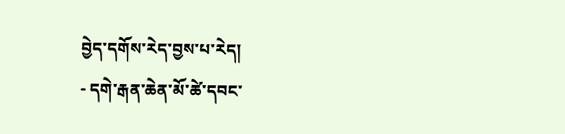བྱེད་དགོས་རེད་བྱས་པ་རེད།
- དགེ་རྒན་ཆེན་མོ་ཚེ་དབང་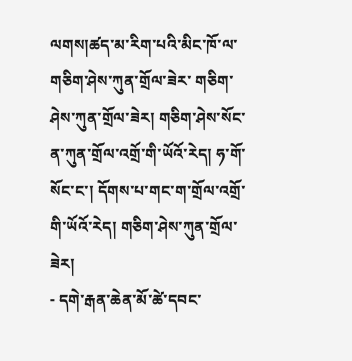ལགས།ཚད་མ་རིག་པའི་མིང་ཁོ་ལ་གཅིག་ཤེས་ཀུན་གྲོལ་ཟེར་ གཅིག་ཤེས་ཀུན་གྲོལ་ཟེར། གཅིག་ཤེས་སོང་ན་ཀུན་གྲོལ་འགྲོ་གི་ཡོའོ་རེད། ཧ་གོ་སོང་ང་། དོགས་པ་གང་ག་གྲོལ་འགྲོ་གི་ཡོའོ་རེད། གཅིག་ཤེས་ཀུན་གྲོལ་ཟེར།
- དགེ་རྒན་ཆེན་མོ་ཚེ་དབང་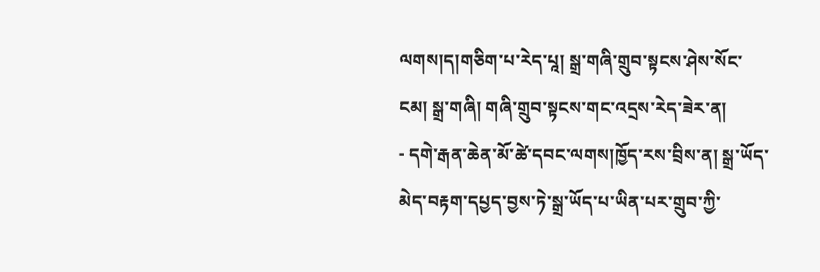ལགས།ད།གཅིག་པ་རེད་པཱ། སྒྲ་གཞི་གྲུབ་སྟངས་ཤེས་སོང་ངམ། སྒྲ་གཞི། གཞི་གྲུབ་སྟངས་གང་འདྲས་རེད་ཟེར་ན།
- དགེ་རྒན་ཆེན་མོ་ཚེ་དབང་ལགས།ཁྱོད་རས་བྲིས་ན། སྒྲ་ཡོད་མེད་བརྟག་དཔྱད་བྱས་ཏེ་སྒྲ་ཡོད་པ་ཡིན་པར་གྲུབ་ཀྱི་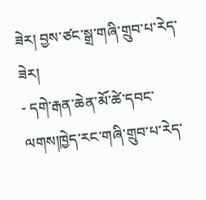ཟེར། བྱས་ཙང་སྒྲ་གཞི་གྲུབ་པ་རེད་ཟེར།
- དགེ་རྒན་ཆེན་མོ་ཚེ་དབང་ལགས།ཁྱེད་རང་གཞི་གྲུབ་པ་རེད་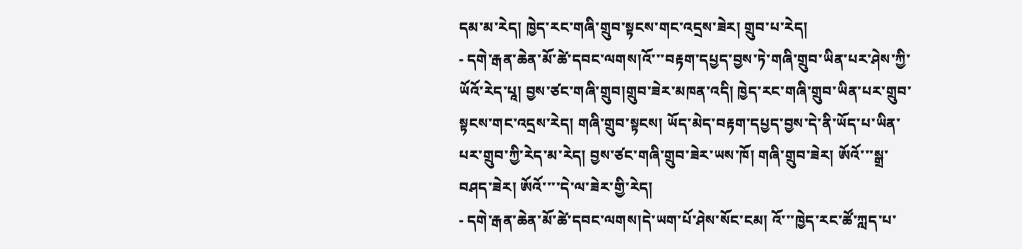དམ་མ་རེད། ཁྱེད་རང་གཞི་གྲུབ་སྟངས་གང་འདྲས་ཟེར། གྲུབ་པ་རེད།
- དགེ་རྒན་ཆེན་མོ་ཚེ་དབང་ལགས།འོ་་་བརྟག་དཔྱད་བྱས་ཏེ་གཞི་གྲུབ་ཡིན་པར་ཤེས་ཀྱི་ཡོའོ་རེད་པཱ། བྱས་ཙང་གཞི་གྲུབ།གྲུབ་ཟེར་མཁན་འདི། ཁྱེད་རང་གཞི་གྲུབ་ཡིན་པར་གྲུབ་སྟངས་གང་འདྲས་རེད། གཞི་གྲུབ་སྟངས། ཡོད་མེད་བརྟག་དཔྱད་བྱས་དེ་ནི་ཡོད་པ་ཡིན་པར་གྲུབ་ཀྱི་རེད་མ་རེད། བྱས་ཙང་གཞི་གྲུབ་ཟེར་ཡས་ཁོ། གཞི་གྲུབ་ཟེར། ཨོའོ་་་སྒྲ་བཤད་ཟེར། ཨོའོ་་་་དེ་ལ་ཟེར་གྱི་རེད།
- དགེ་རྒན་ཆེན་མོ་ཚེ་དབང་ལགས།དེ་ཡག་པོ་ཤེས་སོང་ངམ། འོ་་་ཁྱེད་རང་ཚོ་ཀླད་པ་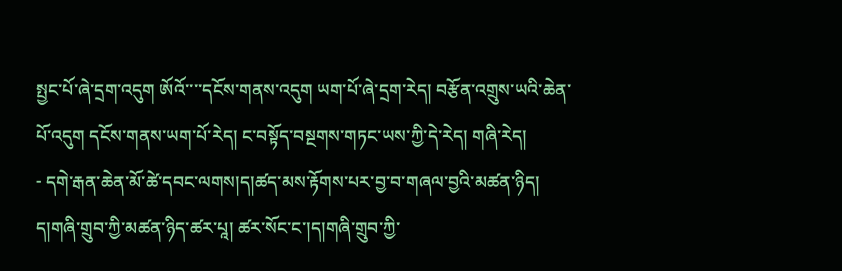སྤྱང་པོ་ཞེ་དྲག་འདུག ཨོའོ་་་་དངོས་གནས་འདུག ཡག་པོ་ཞེ་དྲག་རེད། བརྩོན་འགྲུས་ཡའི་ཆེན་པོ་འདུག དངོས་གནས་ཡག་པོ་རེད། ང་བསྟོད་བསྔགས་གཏང་ཡས་ཀྱི་དེ་རེད། གཞི་རེད།
- དགེ་རྒན་ཆེན་མོ་ཚེ་དབང་ལགས།ད།ཚད་མས་རྟོགས་པར་བྱ་བ་གཞལ་བྱའི་མཚན་ཉིད། ད།གཞི་གྲུབ་ཀྱི་མཚན་ཉིད་ཚར་པཱ། ཚར་སོང་ང་།ད།གཞི་གྲུབ་ཀྱི་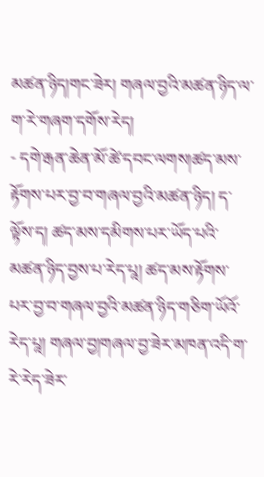མཚན་ཉིད།གང་ཟེར། གཞལ་བྱའི་མཚན་ཉིད་ལ་ག་རེ་གཞག་དགོས་རེད།
- དགེ་རྒན་ཆེན་མོ་ཚེ་དབང་ལགས།ཚད་མས་རྟོགས་པར་བྱ་བ་གཞལ་བྱའི་མཚན་ཉིད། ད་ལྟོས་ད། ཚད་མས་དམིགས་པར་ཡོད་པའི་མཚན་ཉིད་བྱས་པ་རེད་པཱ། ཚད་མས་རྟོགས་པར་བྱ་བ་གཞལ་བྱའི་མཚན་ཉིད་གཅིག་ཡོའོ་རེད་པཱ། གཞལ་བྱ།གཞལ་བྱ་ཟེར་མཁན་འདི་ག་རེ་རེད་ཟེར་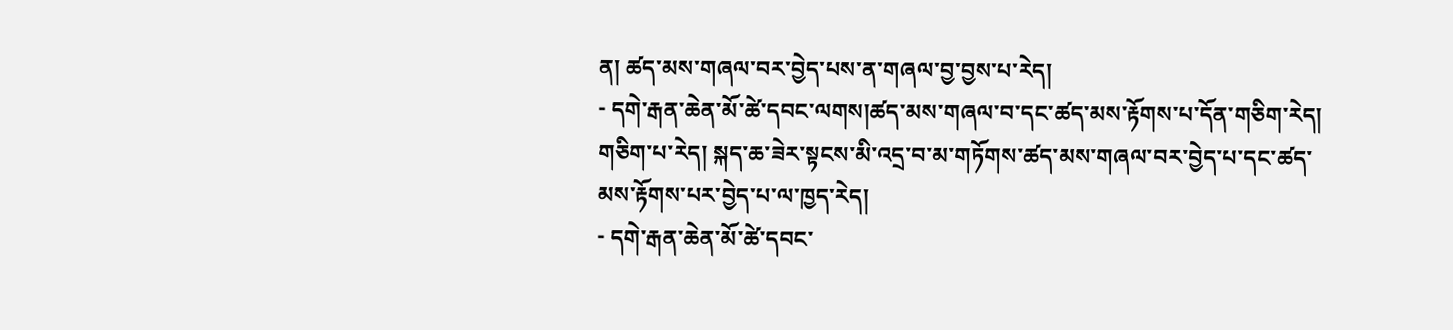ན། ཚད་མས་གཞལ་བར་བྱེད་པས་ན་གཞལ་བྱ་བྱས་པ་རེད།
- དགེ་རྒན་ཆེན་མོ་ཚེ་དབང་ལགས།ཚད་མས་གཞལ་བ་དང་ཚད་མས་རྟོགས་པ་དོན་གཅིག་རེད། གཅིག་པ་རེད། སྐད་ཆ་ཟེར་སྟངས་མི་འདྲ་བ་མ་གཏོགས་ཚད་མས་གཞལ་བར་བྱེད་པ་དང་ཚད་མས་རྟོགས་པར་བྱེད་པ་ལ་ཁྱད་རེད།
- དགེ་རྒན་ཆེན་མོ་ཚེ་དབང་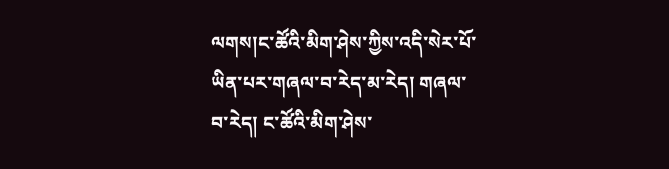ལགས།ང་ཚོའི་མིག་ཤེས་ཀྱིས་འདི་སེར་པོ་ཡིན་པར་གཞལ་བ་རེད་མ་རེད། གཞལ་བ་རེད། ང་ཚོའི་མིག་ཤེས་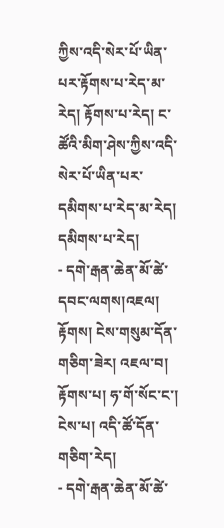ཀྱིས་འདི་སེར་པོ་ཡིན་པར་རྟོགས་པ་རེད་མ་རེད། རྟོགས་པ་རེད། ང་ཚོའི་མིག་ཤེས་ཀྱིས་འདི་སེར་པོ་ཡིན་པར་དམིགས་པ་རེད་མ་རེད། དམིགས་པ་རེད།
- དགེ་རྒན་ཆེན་མོ་ཚེ་དབང་ལགས།འཇལ། རྟོགས། ངེས་གསུམ་དོན་གཅིག་ཟེར། འཇལ་བ། རྟོགས་པ། ཧ་གོ་སོང་ང་། ངེས་པ། འདི་ཚོ་དོན་གཅིག་རེད།
- དགེ་རྒན་ཆེན་མོ་ཚེ་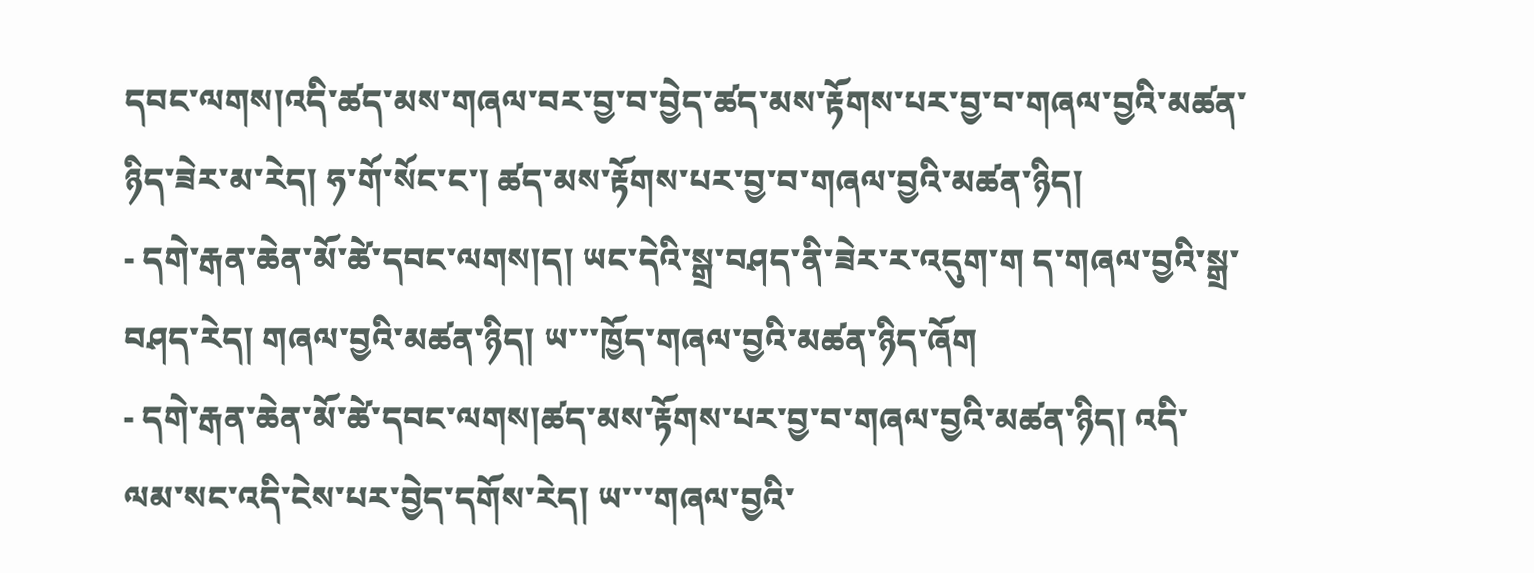དབང་ལགས།འདི་ཚད་མས་གཞལ་བར་བྱ་བ་བྱེད་ཚད་མས་རྟོགས་པར་བྱ་བ་གཞལ་བྱའི་མཚན་ཉིད་ཟེར་མ་རེད། ཧ་གོ་སོང་ང་། ཚད་མས་རྟོགས་པར་བྱ་བ་གཞལ་བྱའི་མཚན་ཉིད།
- དགེ་རྒན་ཆེན་མོ་ཚེ་དབང་ལགས།ད། ཡང་དེའི་སྒྲ་བཤད་ནི་ཟེར་ར་འདུག་ག ད་གཞལ་བྱའི་སྒྲ་བཤད་རེད། གཞལ་བྱའི་མཚན་ཉིད། ཡ་་་ཁྱོད་གཞལ་བྱའི་མཚན་ཉིད་ཞོག
- དགེ་རྒན་ཆེན་མོ་ཚེ་དབང་ལགས།ཚད་མས་རྟོགས་པར་བྱ་བ་གཞལ་བྱའི་མཚན་ཉིད། འདི་ལམ་སང་འདི་ངེས་པར་བྱེད་དགོས་རེད། ཡ་་་གཞལ་བྱའི་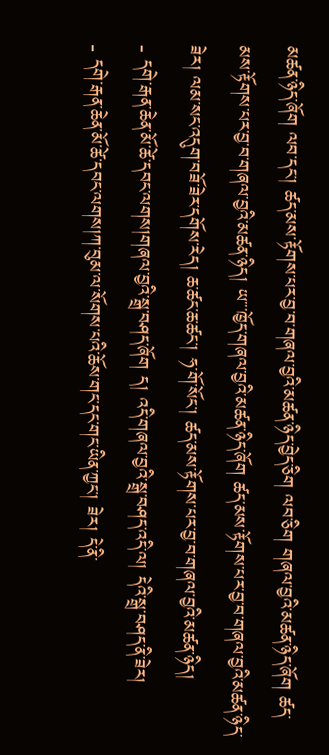མཚན་ཉིད་ཞོག ལབ་དང་། ཚད་མས་རྟོགས་པར་བྱ་བ་གཞལ་བྱའི་མཚན་ཉིད་བྱེད་ཅིག ལབ་ཅིག གཞལ་བྱའི་མཚན་ཉིད་ཞོག ཚད་མས་རྟོགས་པར་བྱ་བ་གཞལ་བྱའི་མཚན་ཉིད། ཡ་་་ཁྱོད་གཞལ་བྱའི་མཚན་ཉིད་ཞོག ཚད་མས་རྟོགས་པར་བྱ་བ་གཞལ་བྱའི་མཚན་ཉིད་ཟེར། ལམ་སང་འདུག་བཟོ་ཟེར་དགོས་རེད། ཆ་ཚང་ཆ་ཚང་། ཧ་གོ་སོང་། ཚད་མས་རྟོགས་པར་བྱ་བ་གཞལ་བྱའི་མཚན་ཉིད།
- དགེ་རྒན་ཆེན་མོ་ཚེ་དབང་ལགས།གཞལ་བྱའི་སྒྲ་བཤད་ཞོག ད། འདི་གཞལ་བྱའི་སྒྲ་བཤད་འདི་ལ། དེའི་སྒྲ་བཤད་ནི་ཟེར།
- དགེ་རྒན་ཆེན་མོ་ཚེ་དབང་ལགས།ཀ་བུམ་ལ་སོགས་པའི་ཆོས་གང་དང་གང་ཡིན་ཀྱང་། ཟེར། དེ་ནི་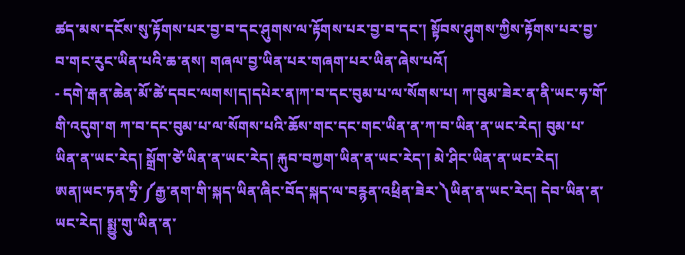ཚད་མས་དངོས་སུ་རྟོགས་པར་བྱ་བ་དང་ཤུགས་ལ་རྟོགས་པར་བྱ་བ་དང་། སྟོབས་ཤུགས་ཀྱིས་རྟོགས་པར་བྱ་བ་གང་རུང་ཡིན་པའི་ཆ་ནས། གཞལ་བྱ་ཡིན་པར་གཞག་པར་ཡིན་ཞེས་པའོ།
- དགེ་རྒན་ཆེན་མོ་ཚེ་དབང་ལགས།ད།དཔེར་ན།ཀ་བ་དང་བུམ་པ་ལ་སོགས་པ། ཀ་བུམ་ཟེར་ན་ནི་ཡང་ཧ་གོ་གི་འདུག་ག ཀ་བ་དང་བུམ་པ་ལ་སོགས་པའི་ཆོས་གང་དང་གང་ཡིན་ན་ཀ་བ་ཡིན་ན་ཡང་རེད། བུམ་པ་ཡིན་ན་ཡང་རེད། སྒྲོག་ཙེ་ཡིན་ན་ཡང་རེད། རྐུབ་བཀྱག་ཡིན་ན་ཡང་རེད་། མེ་ཤིང་ཡིན་ན་ཡང་རེད། ཨན།ཡང་ཏན་ཧྲི་༼རྒྱ་ནག་གི་སྐད་ཡིན་ཞིང་བོད་སྐད་ལ་བརྙན་འཕྲིན་ཟེར་༽ཡིན་ན་ཡང་རེད། དེབ་ཡིན་ན་ཡང་རེད། སྨྱུ་གུ་ཡིན་ན་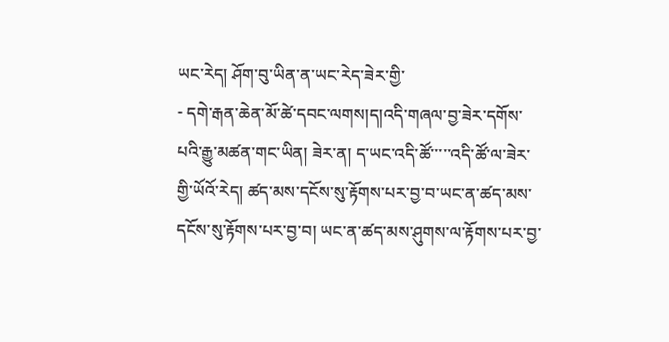ཡང་རེད། ཤོག་བུ་ཡིན་ན་ཡང་རེད་ཟེར་གྱི་
- དགེ་རྒན་ཆེན་མོ་ཚེ་དབང་ལགས།ད།འདི་གཞལ་བྱ་ཟེར་དགོས་པའི་རྒྱུ་མཚན་གང་ཡིན། ཟེར་ན། ད་ཡང་འདི་ཚོ་་་་་འདི་ཚོ་ལ་ཟེར་གྱི་ཡོའོ་རེད། ཚད་མས་དངོས་སུ་རྟོགས་པར་བྱ་བ་ཡང་ན་ཚད་མས་དངོས་སུ་རྟོགས་པར་བྱ་བ། ཡང་ན་ཚད་མས་ཤུགས་ལ་རྟོགས་པར་བྱ་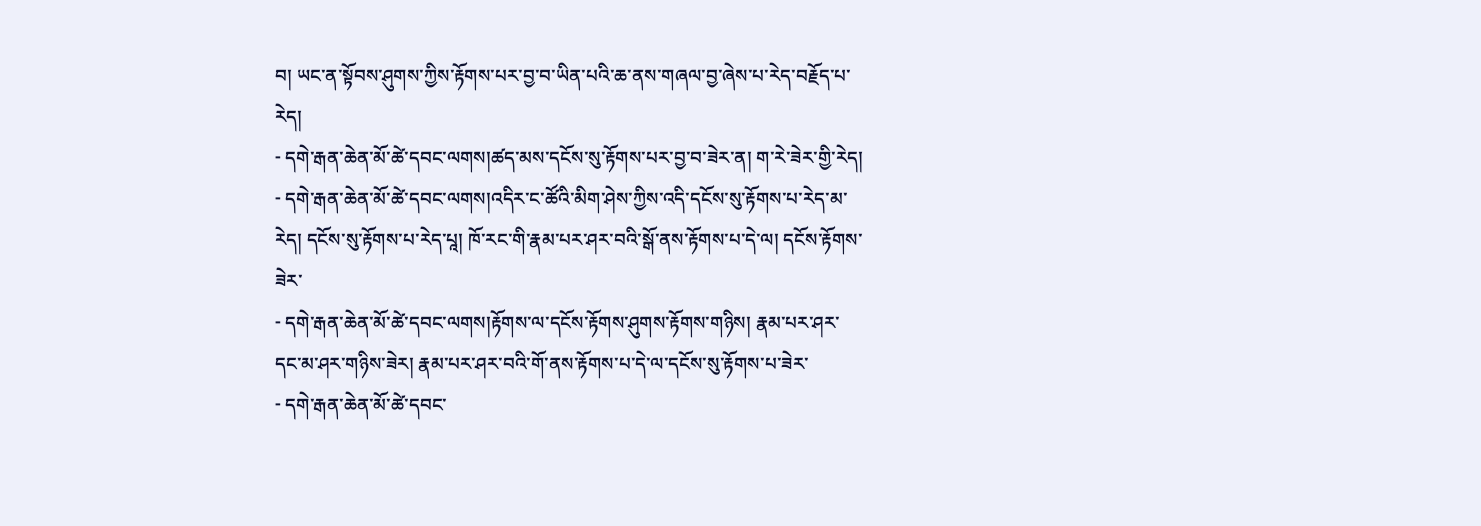བ། ཡང་ན་སྟོབས་ཤུགས་ཀྱིས་རྟོགས་པར་བྱ་བ་ཡིན་པའི་ཆ་ནས་གཞལ་བྱ་ཞེས་པ་རེད་བརྗོད་པ་རེད།
- དགེ་རྒན་ཆེན་མོ་ཚེ་དབང་ལགས།ཚད་མས་དངོས་སུ་རྟོགས་པར་བྱ་བ་ཟེར་ན། ག་རེ་ཟེར་གྱི་རེད།
- དགེ་རྒན་ཆེན་མོ་ཚེ་དབང་ལགས།འདིར་ང་ཚོའི་མིག་ཤེས་ཀྱིས་འདི་དངོས་སུ་རྟོགས་པ་རེད་མ་རེད། དངོས་སུ་རྟོགས་པ་རེད་པཱ། ཁོ་རང་གི་རྣམ་པར་ཤར་བའི་སྒོ་ནས་རྟོགས་པ་དེ་ལ། དངོས་རྟོགས་ཟེར་
- དགེ་རྒན་ཆེན་མོ་ཚེ་དབང་ལགས།རྟོགས་ལ་དངོས་རྟོགས་ཤུགས་རྟོགས་གཉིས། རྣམ་པར་ཤར་དང་མ་ཤར་གཉིས་ཟེར། རྣམ་པར་ཤར་བའི་གོ་ནས་རྟོགས་པ་དེ་ལ་དངོས་སུ་རྟོགས་པ་ཟེར་
- དགེ་རྒན་ཆེན་མོ་ཚེ་དབང་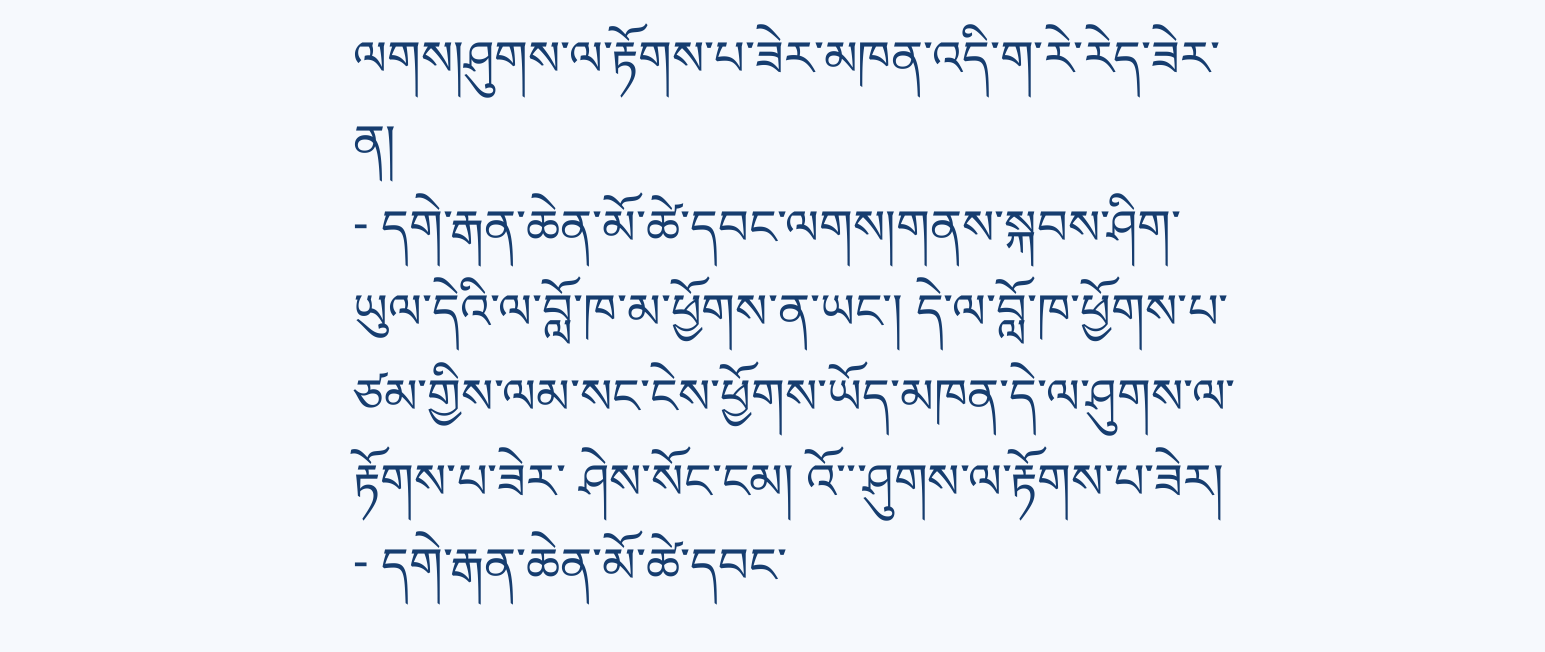ལགས།ཤུགས་ལ་རྟོགས་པ་ཟེར་མཁན་འདི་ག་རེ་རེད་ཟེར་ན།
- དགེ་རྒན་ཆེན་མོ་ཚེ་དབང་ལགས།གནས་སྐབས་ཤིག་ཡུལ་དེའི་ལ་བློ་ཁ་མ་ཕྱོགས་ན་ཡང་། དེ་ལ་བློ་ཁ་ཕྱོགས་པ་ཙམ་གྱིས་ལམ་སང་ངེས་ཕྱོགས་ཡོད་མཁན་དེ་ལ་ཤུགས་ལ་རྟོགས་པ་ཟེར་ ཤེས་སོང་ངམ། འོ་་་ཤུགས་ལ་རྟོགས་པ་ཟེར།
- དགེ་རྒན་ཆེན་མོ་ཚེ་དབང་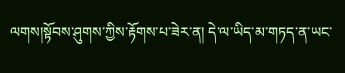ལགས།སྟོབས་ཤུགས་ཀྱིས་རྟོགས་པ་ཟེར་ན། དེ་ལ་ཡིད་མ་གཏད་ན་ཡང་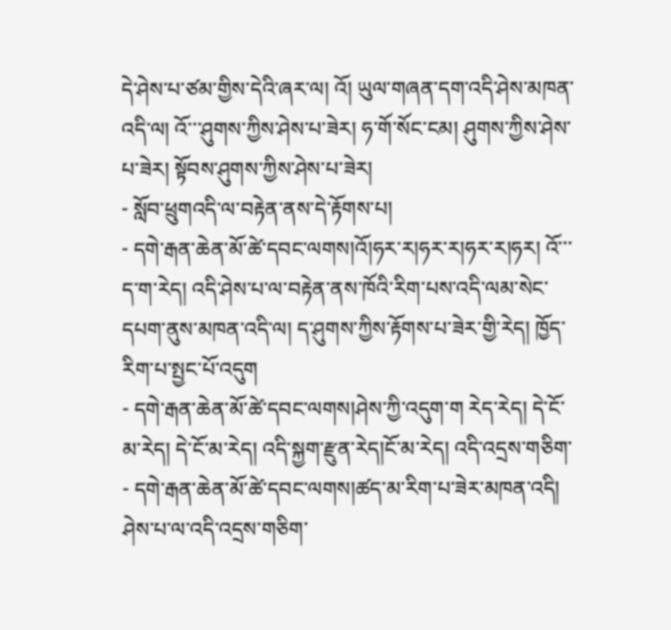དེ་ཤེས་པ་ཙམ་གྱིས་དེའི་ཞར་ལ། འོ། ཡུལ་གཞན་དག་འདི་ཤེས་མཁན་འདི་ལ། འོ་་་ཤུགས་ཀྱིས་ཤེས་པ་ཟེར། ཧ་གོ་སོང་ངམ། ཤུགས་ཀྱིས་ཤེས་པ་ཟེར། སྟོབས་ཤུགས་ཀྱིས་ཤེས་པ་ཟེར།
- སློབ་ཕྲུགའདི་ལ་བརྟེན་ནས་དེ་རྟོགས་པ།
- དགེ་རྒན་ཆེན་མོ་ཚེ་དབང་ལགས།འོ།ཧར་ར།ཧར་ར།ཧར་ར།ཧར། འོ་་་ད་ག་རེད། འདི་ཤེས་པ་ལ་བརྟེན་ནས་ཁོའི་རིག་པས་འདི་ལམ་སེང་དཔག་ནུས་མཁན་འདི་ལ། ད་ཤུགས་ཀྱིས་རྟོགས་པ་ཟེར་གྱི་རེད། ཁྱོད་རིག་པ་སྤྱང་པོ་འདུག
- དགེ་རྒན་ཆེན་མོ་ཚེ་དབང་ལགས།ཤེས་ཀྱི་འདུག་ག རེད་རེད། དེ་ངོ་མ་རེད། དེ་ངོ་མ་རེད། འདི་སྐྱག་རྫུན་རེད།ངོ་མ་རེད། འདི་འདྲས་གཅིག་
- དགེ་རྒན་ཆེན་མོ་ཚེ་དབང་ལགས།ཚད་མ་རིག་པ་ཟེར་མཁན་འདི། ཤེས་པ་ལ་འདི་འདྲས་གཅིག་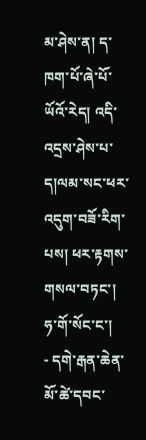མ་ཤེས་ན། ད་ཁག་པོ་ཞེ་པོ་ཡོའོ་རེད། འདི་འདྲས་ཤེས་པ་ ད།ལམ་སང་ཕར་འདུག་བཟོ་རིག་པས། ཕར་རྟགས་གསལ་བཏང་། ཧ་གོ་སོང་ང་།
- དགེ་རྒན་ཆེན་མོ་ཚེ་དབང་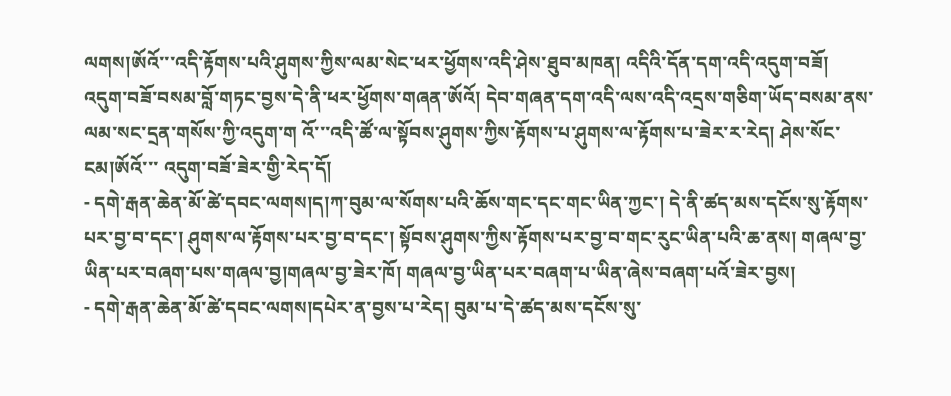ལགས།ཨོའོ་་་འདི་རྟོགས་པའི་ཤུགས་ཀྱིས་ལམ་སེང་ཕར་ཕྱོགས་འདི་ཤེས་ཐུབ་མཁན། འདིའི་དོན་དག་འདི་འདུག་བཟོ། འདུག་བཟོ་བསམ་བློ་གཏང་བྱས་དེ་ནི་ཕར་ཕྱོགས་གཞན་ཨོའོ། དེབ་གཞན་དག་འདི་ལས་འདི་འདྲས་གཅིག་ཡོད་བསམ་ནས་ལམ་སང་དྲན་གསོས་ཀྱི་འདུག་ག འོ་་་འདི་ཚོ་ལ་སྟོབས་ཤུགས་ཀྱིས་རྟོགས་པ་ཤུགས་ལ་རྟོགས་པ་ཟེར་ར་རེད། ཤེས་སོང་ངམ།ཨོའོ་་་ འདུག་བཟོ་ཟེར་གྱི་རེད་དོ།
- དགེ་རྒན་ཆེན་མོ་ཚེ་དབང་ལགས།ད།ཀ་བུམ་ལ་སོགས་པའི་ཆོས་གང་དང་གང་ཡིན་ཀྱང་། དེ་ནི་ཚད་མས་དངོས་སུ་རྟོགས་པར་བྱ་བ་དང་། ཤུགས་ལ་རྟོགས་པར་བྱ་བ་དང་། སྟོབས་ཤུགས་ཀྱིས་རྟོགས་པར་བྱ་བ་གང་རུང་ཡིན་པའི་ཆ་ནས། གཞལ་བྱ་ཡིན་པར་བཞག་པས་གཞལ་བྱ།གཞལ་བྱ་ཟེར་ཁོ། གཞལ་བྱ་ཡིན་པར་བཞག་པ་ཡིན་ཞེས་བཞག་པའོ་ཟེར་བྱས།
- དགེ་རྒན་ཆེན་མོ་ཚེ་དབང་ལགས།དཔེར་ན་བྱས་པ་རེད། བུམ་པ་དེ་ཚད་མས་དངོས་སུ་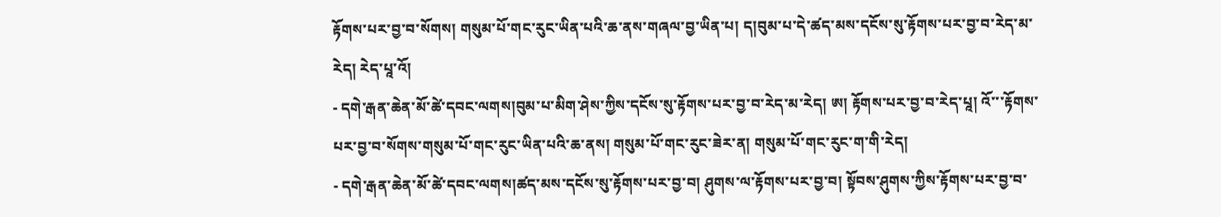རྟོགས་པར་བྱ་བ་སོགས། གསུམ་པོ་གང་རུང་ཡིན་པའི་ཆ་ནས་གཞལ་བྱ་ཡིན་པ། ད།བུམ་པ་དེ་ཚད་མས་དངོས་སུ་རྟོགས་པར་བྱ་བ་རེད་མ་རེད། རེད་པཱ་འོ།
- དགེ་རྒན་ཆེན་མོ་ཚེ་དབང་ལགས།བུམ་པ་མིག་ཤེས་ཀྱིས་དངོས་སུ་རྟོགས་པར་བྱ་བ་རེད་མ་རེད། ཨ། རྟོགས་པར་བྱ་བ་རེད་པཱ། འོ་་་རྟོགས་པར་བྱ་བ་སོགས་གསུམ་པོ་གང་རུང་ཡིན་པའི་ཆ་ནས། གསུམ་པོ་གང་རུང་ཟེར་ན། གསུམ་པོ་གང་རུང་ག་གི་རེད།
- དགེ་རྒན་ཆེན་མོ་ཚེ་དབང་ལགས།ཚད་མས་དངོས་སུ་རྟོགས་པར་བྱ་བ། ཤུགས་ལ་རྟོགས་པར་བྱ་བ། སྟོབས་ཤུགས་ཀྱིས་རྟོགས་པར་བྱ་བ་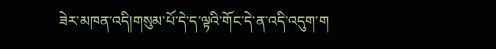ཟེར་མཁན་འདི།གསུམ་པོ་དེ་ད་ལྟའི་གོང་དེ་ན་འདི་འདུག་ག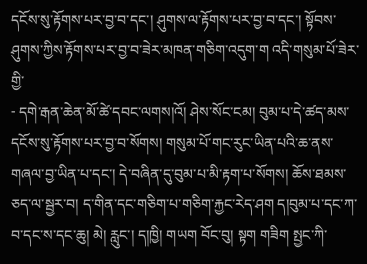དངོས་སུ་རྟོགས་པར་བྱ་བ་དང་། ཤུགས་ལ་རྟོགས་པར་བྱ་བ་དང་། སྟོབས་ཤུགས་ཀྱིས་རྟོགས་པར་བྱ་བ་ཟེར་མཁན་གཅིག་འདུག་ག འདི་གསུམ་པོ་ཟེར་གྱི་
- དགེ་རྒན་ཆེན་མོ་ཚེ་དབང་ལགས།འོ། ཤེས་སོང་ངམ། བུམ་པ་དེ་ཚད་མས་དངོས་སུ་རྟོགས་པར་བྱ་བ་སོགས། གསུམ་པོ་གང་རུང་ཡིན་པའི་ཆ་ནས་གཞལ་བྱ་ཡིན་པ་དང་། དེ་བཞིན་དུ་བུམ་པ་མི་རྟག་པ་སོགས། ཆོས་ཐམས་ཅད་ལ་སྦྱར་བ། ད་གིན་དང་གཅིག་པ་གཅིག་རྐྱང་རེད་ཤག ད།བུམ་པ་དང་ཀ་བ་དང་ས་དང་ཆུ། མེ། རླུང་། ད།ཁྱི། གཡག བོང་བུ། སྟག གཟིག སྤྱང་ཀི་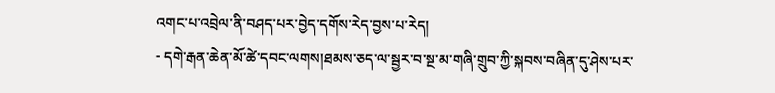འགང་པ་འབྲེལ་ནི་བཤད་པར་བྱེད་དགོས་རེད་བྱས་པ་རེད།
- དགེ་རྒན་ཆེན་མོ་ཚེ་དབང་ལགས།ཐམས་ཅད་ལ་སྦྱར་བ་སྔ་མ་གཞི་གྲུབ་ཀྱི་སྐབས་བཞིན་དུ་ཤེས་པར་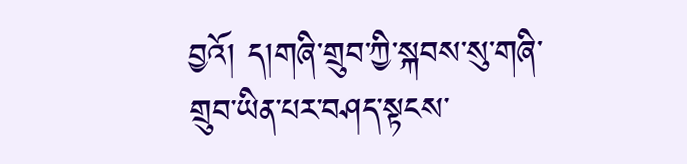བྱའོ། ད།གཞི་གྲུབ་ཀྱི་སྐབས་སུ་གཞི་གྲུབ་ཡིན་པར་བཤད་སྟངས་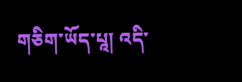གཅིག་ཡོད་པཱ། འདི་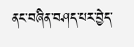ནང་བཞིན་བཤད་པར་བྱེད་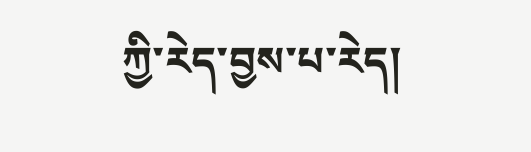ཀྱི་རེད་བྱས་པ་རེད།